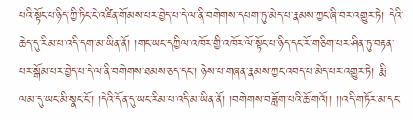པའི་སྟོང་པ་ཉིད་ཀྱི་ཏིང་ངེ་འཛིན་གོམས་པར་བྱེད་པ་དེ་ལ་ནི་བགེགས་དཔག་ཏུ་མེད་པ་རྣམས་ཀྱང་ཞི་བར་འགྱུར་ཏེ། དེའི་ཆེད་དུ་རིམ་པ་འདི་དག་མ་ཡིན་ནོ། །གང་ཡང་དཀྱིལ་འཁོར་གྱི་འཁོར་ལོ་སྟོང་པ་ཉིད་དང་རོ་གཅིག་པར་ཤིན་ཏུ་བརྟན་པར་སྒོམ་པར་བྱེད་པ་དེ་ལ་ནི་བགེགས་ཐམས་ཅད་དང་། ཉེས་པ་གཞན་རྣམས་ཀྱང་འབད་པ་མེད་པར་འགྱུར་ཏེ། རྨི་ལམ་དུ་ཡང་མི་སྣང་ངོ་། །དེའི་དོན་དུ་ཡང་རིམ་པ་འདི་མ་ཡིན་ནོ། །བགེགས་བཟློག་པའི་ཆོ་གའོ།། །།འདི་གཏོར་མ་དང་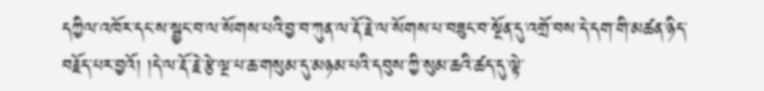དཀྱིལ་འཁོར་དང་ས་སྦྱང་བ་ལ་སོགས་པའི་བྱ་བ་ཀུན་ལ་རྡོ་རྗེ་ལ་སོགས་པ་བཟུང་བ་སྔོན་དུ་འགྲོ་བས་དེ་དག་གི་མཚན་ཉིད་བརྗོད་པར་བྱའོ། །དེ་ལ་རྡོ་རྗེ་རྩེ་ལྔ་པ་ཆ་གསུམ་དུ་མཉམ་པའི་དབུས་ཀྱི་སུམ་ཆའི་ཚད་དུ་ལྟེ་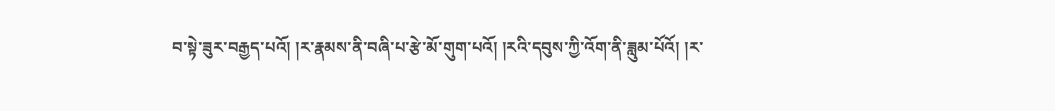བ་སྟེ་ཟུར་བརྒྱད་པའོ། །ར་རྣམས་ནི་བཞི་པ་རྩེ་མོ་གུག་པའོ། །རའི་དབུས་ཀྱི་འོག་ནི་ཟླུམ་པོའོ། །ར་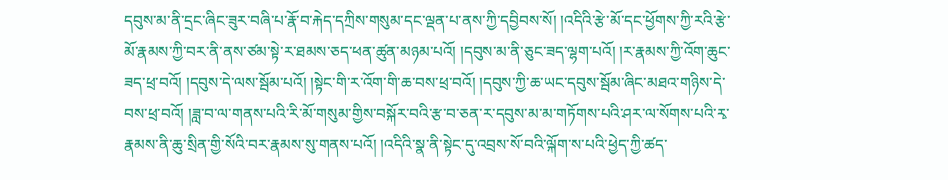དབུས་མ་ནི་དྲང་ཞིང་ཟུར་བཞི་པ་རྣོ་བ་རྐེད་དཀྲིས་གསུམ་དང་ལྡན་པ་ནས་ཀྱི་དབྱིབས་སོ། །འདིའི་རྩེ་མོ་དང་ཕྱོགས་ཀྱི་རའི་རྩེ་མོ་རྣམས་ཀྱི་བར་ནི་ནས་ཙམ་སྟེ་ར་ཐམས་ཅད་ཕན་ཚུན་མཉམ་པའོ། །དབུས་མ་ནི་ཅུང་ཟད་ལྷག་པའོ། །ར་རྣམས་ཀྱི་འོག་ཆུང་ཟད་ཕྲ་བའོ། །དབུས་དེ་ལས་སྦོམ་པའོ། །སྟེང་གི་ར་འོག་གི་ཆ་བས་ཕྲ་བའོ། །དབུས་ཀྱི་ཆ་ཡང་དབུས་སྦོམ་ཞིང་མཐའ་གཉིས་དེ་བས་ཕྲ་བའོ། །ཟླ་བ་ལ་གནས་པའི་རི་མོ་གསུམ་གྱིས་བསྐོར་བའི་རྩ་བ་ཅན་ར་དབུས་མ་མ་གཏོགས་པའི་ཤར་ལ་སོགས་པའི་རྭ་རྣམས་ནི་ཆུ་སྲིན་གྱི་སོའི་བར་རྣམས་སུ་གནས་པའོ། །འདིའི་སྣ་ནི་སྟེང་དུ་འབྲས་སོ་བའི་ལྐོག་ས་པའི་ཕྱེད་ཀྱི་ཚད་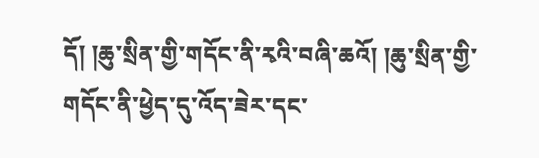དོ། །ཆུ་སྲིན་གྱི་གདོང་ནི་རྭའི་བཞི་ཆའོ། །ཆུ་སྲིན་གྱི་གདོང་ནི་ཕྱེད་དུ་འོད་ཟེར་དང་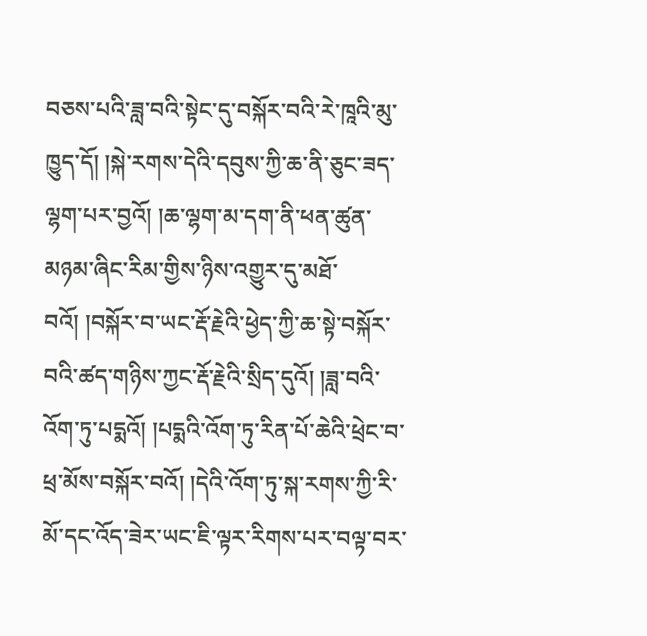བཅས་པའི་ཟླ་བའི་སྟེང་དུ་བསྐོར་བའི་རེ་ཁཱའི་མུ་ཁྱུད་དོ། །སྐེ་རགས་དེའི་དབུས་ཀྱི་ཆ་ནི་ཅུང་ཟད་ལྷག་པར་བྱའོ། །ཆ་ལྷག་མ་དག་ནི་ཕན་ཚུན་མཉམ་ཞིང་རིམ་གྱིས་ཉིས་འགྱུར་དུ་མཐོ་བའོ། །བསྐོར་བ་ཡང་རྡོ་རྗེའི་ཕྱེད་ཀྱི་ཆ་སྟེ་བསྐོར་བའི་ཚད་གཉིས་ཀྱང་རྡོ་རྗེའི་སྲིད་དུའོ། །ཟླ་བའི་འོག་ཏུ་པདྨའོ། །པདྨའི་འོག་ཏུ་རིན་པོ་ཆེའི་ཕྲེང་བ་ཕྲ་མོས་བསྐོར་བའོ། །དེའི་འོག་ཏུ་སྐ་རགས་ཀྱི་རི་མོ་དང་འོད་ཟེར་ཡང་ཇི་ལྟར་རིགས་པར་བལྟ་བར་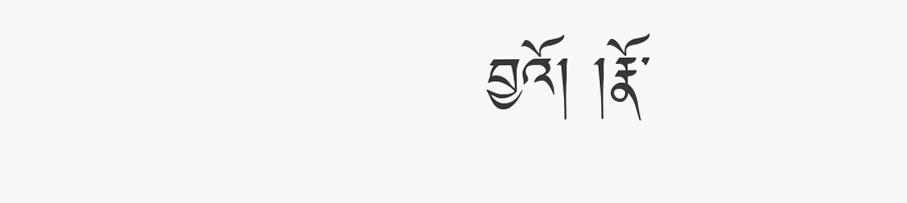བྱའོ། །རྣོ་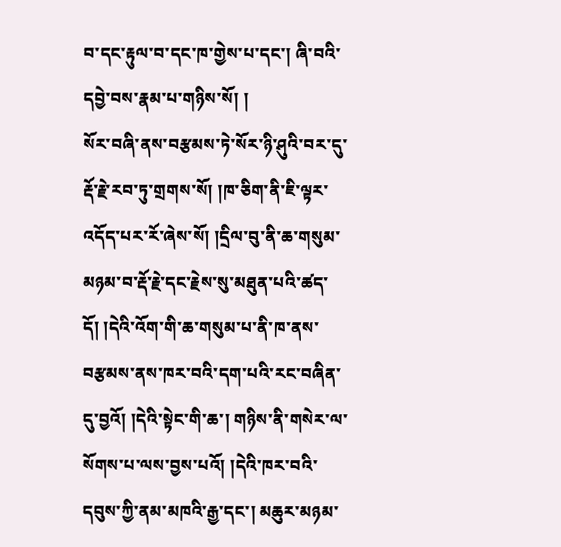བ་དང་རྟུལ་བ་དང་ཁ་གྱེས་པ་དང་། ཞི་བའི་དབྱེ་བས་རྣམ་པ་གཉིས་སོ། །
སོར་བཞི་ནས་བརྩམས་ཏེ་སོར་ཉི་ཤུའི་བར་དུ་རྡོ་རྗེ་རབ་ཏུ་གྲགས་སོ། །ཁ་ཅིག་ནི་ཇི་ལྟར་འདོད་པར་རོ་ཞེས་སོ། །དྲིལ་བུ་ནི་ཆ་གསུམ་མཉམ་བ་རྡོ་རྗེ་དང་རྗེས་སུ་མཐུན་པའི་ཚད་དོ། །དེའི་འོག་གི་ཆ་གསུམ་པ་ནི་ཁ་ནས་བརྩམས་ནས་ཁར་བའི་དག་པའི་རང་བཞིན་དུ་བྱའོ། །དེའི་སྟེང་གི་ཆ་། གཉིས་ནི་གསེར་ལ་སོགས་པ་ལས་བྱས་པའོ། །དེའི་ཁར་བའི་དབུས་ཀྱི་ནམ་མཁའི་རྒྱ་དང་། མཆུར་མཉམ་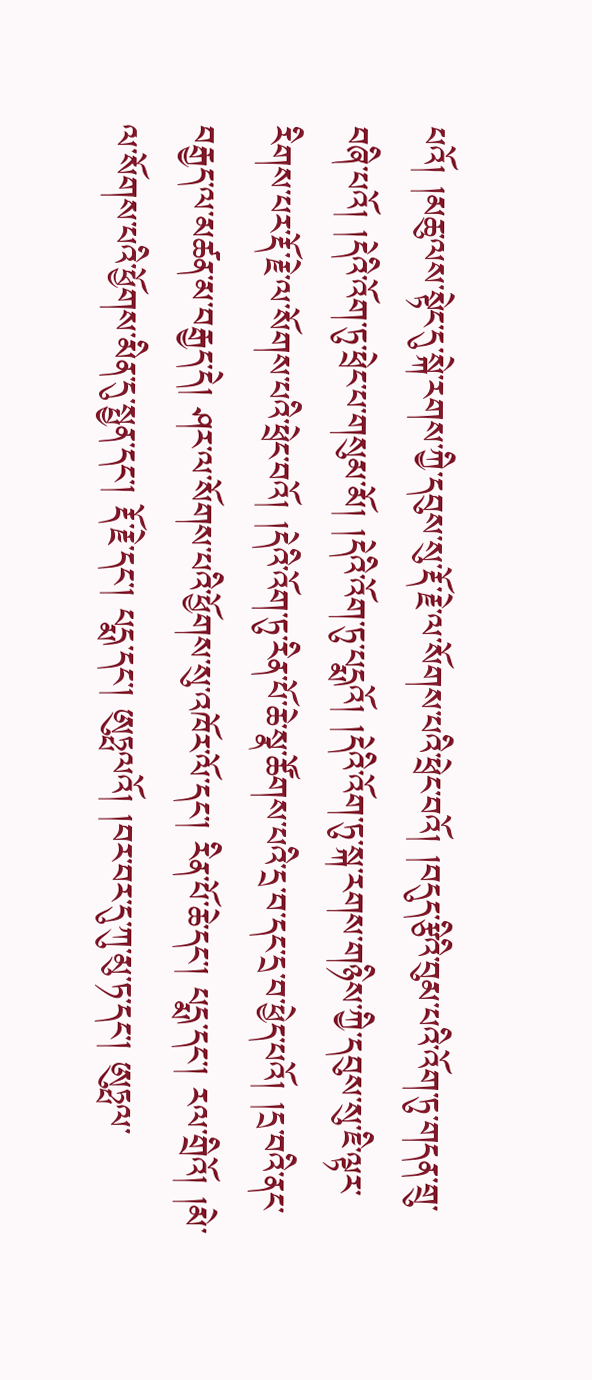པའོ། །མཆུ་ལས་སྟེང་དུ་སྐེ་རགས་ཀྱི་དབུས་སུ་རྡོ་རྗེ་ལ་སོགས་པའི་ཕྲེང་བའོ། །བདུད་རྩིའི་བུམ་པའི་འོག་ཏུ་གདན་གྲུ་བཞི་པའོ། །དེའི་འོག་ཏུ་ཕྲེང་པ་གསུམ་མོ། །དེའི་འོག་ཏུ་པདྨའོ། །དེའི་འོག་ཏུ་སྐ་རགས་གཉིས་ཀྱི་དབུས་སུ་ཇི་ལྟར་རིགས་པར་རྡོ་རྗེ་ལ་སོགས་པའི་ཕྲེང་བའོ། །དེའི་འོག་ཏུ་རིན་པོ་ཆེ་སྣ་ཚོགས་པའི་དྲ་བ་དང་དྲ་བ་ཕྱེད་པའོ། །དྲ་བའི་ནང་བརྒྱད་ལ་མཚན་མ་བརྒྱད་དེ། ཤར་ལ་སོགས་པའི་ཕྱོགས་སུ་འཁོར་ལོ་དང་། རིན་པོ་ཆེ་དང་། པདྨ་དང་། རལ་གྲིའོ། །མེ་ལ་སོགས་པའི་ཕྱོགས་མིན་དུ་སྤྱན་དང་། རྡོ་རྗེ་དང་། པདྨ་དང་། ཨུཏྤལའོ། །བར་བར་དུ་ཀུ་མུ་ཏ་དང་། ཨུཏྤལ་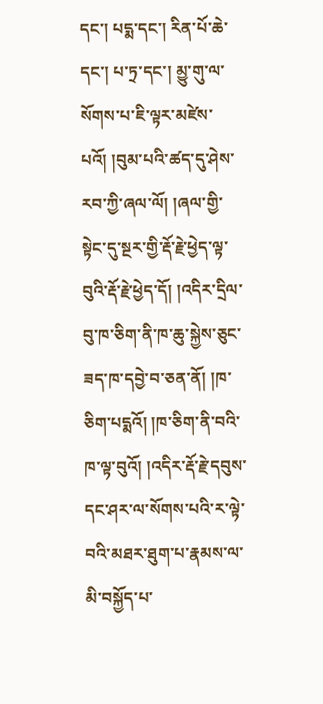དང་། པདྨ་དང་། རིན་པོ་ཆེ་དང་། པ་ཏྲ་དང་། མྱུ་གུ་ལ་སོགས་པ་ཇི་ལྟར་མཛེས་པའོ། །བུམ་པའི་ཚད་དུ་ཤེས་རབ་ཀྱི་ཞལ་ལོ། །ཞལ་གྱི་སྟེང་དུ་སྔར་གྱི་རྡོ་རྗེ་ཕྱེད་ལྟ་བུའི་རྡོ་རྗེ་ཕྱེད་དོ། །འདིར་དྲིལ་བུ་ཁ་ཅིག་ནི་ཁ་ཆུ་སྐྱེས་ཅུང་ཟད་ཁ་དབྱེ་བ་ཅན་ནོ། །ཁ་ཅིག་པདྨའོ། །ཁ་ཅིག་ནི་བའི་ཁ་ལྟ་བུའོ། །འདིར་རྡོ་རྗེ་དབུས་དང་ཤར་ལ་སོགས་པའི་ར་ལྟེ་བའི་མཐར་ཐུག་པ་རྣམས་ལ་མི་བསྐྱོད་པ་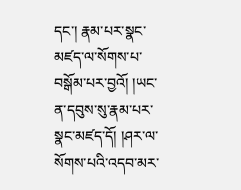དང་། རྣམ་པར་སྣང་མཛད་ལ་སོགས་པ་བསྒོམ་པར་བྱའོ། །ཡང་ན་དབུས་སུ་རྣམ་པར་སྣང་མཛད་དོ། །ཤར་ལ་སོགས་པའི་འདབ་མར་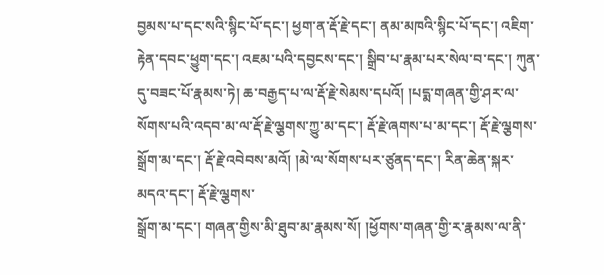བྱམས་པ་དང་སའི་སྙིང་པོ་དང་། ཕྱག་ན་རྡོ་རྗེ་དང་། ནམ་མཁའི་སྙིང་པོ་དང་། འཇིག་རྟེན་དབང་ཕྱུག་དང་། འཇམ་པའི་དབྱངས་དང་། སྒྲིབ་པ་རྣམ་པར་སེལ་བ་དང་། ཀུན་དུ་བཟང་པོ་རྣམས་ཏེ། ཆ་བརྒྱད་པ་ལ་རྡོ་རྗེ་སེམས་དཔའོ། །པདྨ་གཞན་གྱི་ཤར་ལ་སོགས་པའི་འདབ་མ་ལ་རྡོ་རྗེ་ལྕགས་ཀྱུ་མ་དང་། རྡོ་རྗེ་ཞགས་པ་མ་དང་། རྡོ་རྗེ་ལྕགས་སྒྲོག་མ་དང་། རྡོ་རྗེ་འབེབས་མའོ། །མེ་ལ་སོགས་པར་ཙུནད་དང་། རིན་ཆེན་སྐར་མདའ་དང་། རྡོ་རྗེ་ལྕགས་
སྒྲོག་མ་དང་། གཞན་གྱིས་མི་ཐུབ་མ་རྣམས་སོ། །ཕྱོགས་གཞན་གྱི་ར་རྣམས་ལ་ནི་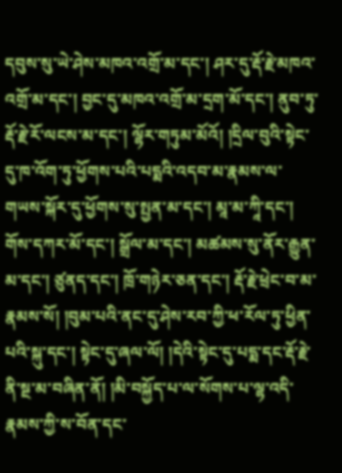དབུས་སུ་ཡེ་ཤེས་མཁའ་འགྲོ་མ་དང་། ཤར་དུ་རྡོ་རྗེ་མཁའ་འགྲོ་མ་དང་། བྱང་དུ་མཁའ་འགྲོ་མ་དྲག་མོ་དང་། ནུབ་ཏུ་རྡོ་རྗེ་རོ་ལངས་མ་དང་། ལྷོར་གཏུམ་མོའོ། །དྲིལ་བུའི་སྟེང་དུ་ཁ་འོག་ཏུ་ཕྱོགས་པའི་པདྨའི་འདབ་མ་རྣམས་ལ་གཡས་སྐོར་དུ་ཕྱོགས་སུ་སྤྱན་མ་དང་། མཱ་མ་ཀཱི་དང་། གོས་དཀར་མོ་དང་། སྒྲོལ་མ་དང་། མཚམས་སུ་ནོར་རྒྱུན་མ་དང་། ཙུནད་དང་། ཁྲོ་གཉེར་ཅན་དང་། རྡོ་རྗེ་ཕྲེང་བ་མ་རྣམས་སོ། །བུམ་པའི་ནང་དུ་ཤེས་རབ་ཀྱི་ཕ་རོལ་ཏུ་ཕྱིན་པའི་སྐུ་དང་། སྟེང་དུ་ཞལ་ལོ། །དེའི་སྟེང་དུ་པདྨ་དང་རྡོ་རྗེ་ནི་སྔ་མ་བཞིན་ནོ། །མི་བསྐྱོད་པ་ལ་སོགས་པ་ལྷ་འདི་རྣམས་ཀྱི་ས་བོན་དང་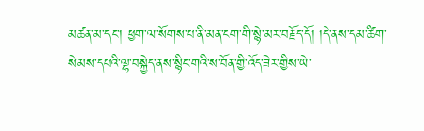མཚན་མ་དང་། ཕྱག་ལ་སོགས་པ་ནི་མན་ངག་གི་སྙེ་མར་བརྗོད་དོ། །དེ་ནས་དམ་ཚིག་སེམས་དཔའི་ལྷ་བསྐྱེད་ནས་སྙིང་གའི་ས་བོན་གྱི་འོད་ཟེར་གྱིས་ཡེ་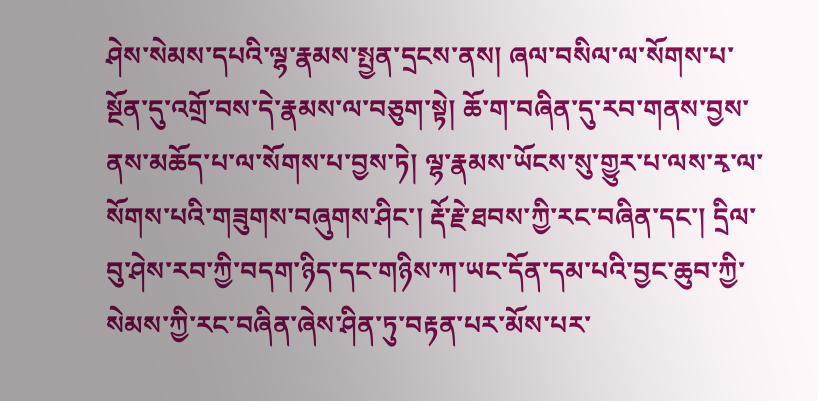ཤེས་སེམས་དཔའི་ལྷ་རྣམས་སྤྱན་དྲངས་ནས། ཞལ་བསིལ་ལ་སོགས་པ་སྔོན་དུ་འགྲོ་བས་དེ་རྣམས་ལ་བཅུག་སྟེ། ཆོ་ག་བཞིན་དུ་རབ་གནས་བྱས་ནས་མཆོད་པ་ལ་སོགས་པ་བྱས་ཏེ། ལྷ་རྣམས་ཡོངས་སུ་གྱུར་པ་ལས་རྭ་ལ་སོགས་པའི་གཟུགས་བཞུགས་ཤིང་། རྡོ་རྗེ་ཐབས་ཀྱི་རང་བཞིན་དང་། དྲིལ་བུ་ཤེས་རབ་ཀྱི་བདག་ཉིད་དང་གཉིས་ཀ་ཡང་དོན་དམ་པའི་བྱང་ཆུབ་ཀྱི་སེམས་ཀྱི་རང་བཞིན་ཞེས་ཤིན་ཏུ་བརྟན་པར་མོས་པར་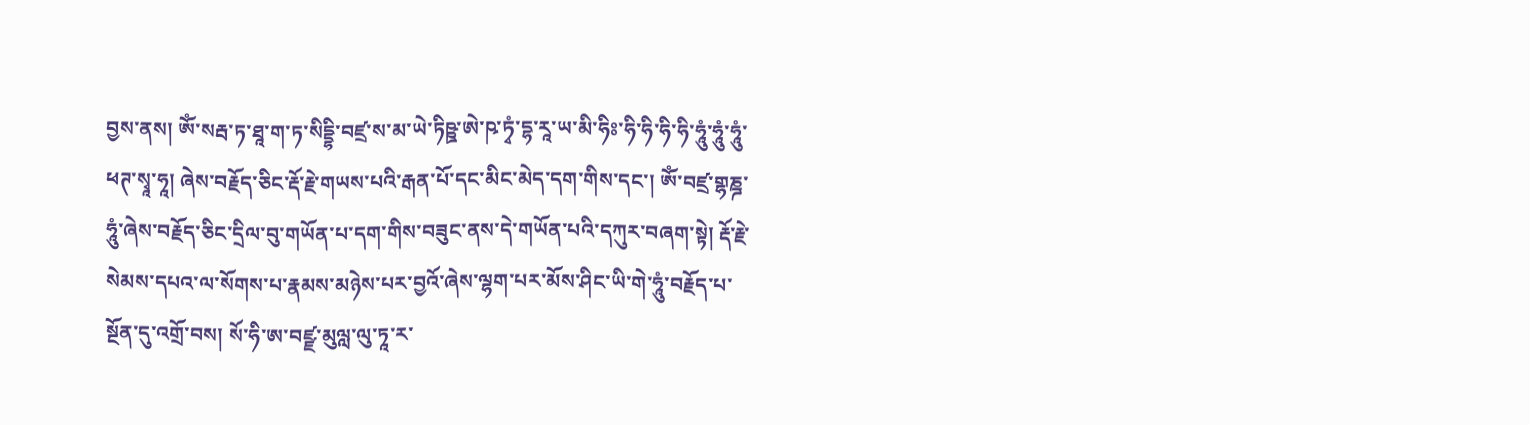བྱས་ནས། ཨོཾ་སརྦ་ཏ་ཐཱ་ག་ཏ་སིདྡྷི་བཛྲ་ས་མ་ཡེ་ཏིཥྛ་ཨེ་ཥ་ཏྭཾ་དྷ་རཱ་ཡ་མི་ཧིཿ་ཧི་ཧི་ཧི་ཧི་ཧཱུཾ་ཧཱུཾ་ཧཱུཾ་ཕཊ་སྭཱ་ཧཱ། ཞེས་བརྗོད་ཅིང་རྡོ་རྗེ་གཡས་པའི་རྒན་པོ་དང་མིང་མེད་དག་གིས་དང་། ཨོཾ་བཛྲ་གྷཎྜ་ཧཱུཾ་ཞེས་བརྗོད་ཅིང་དྲིལ་བུ་གཡོན་པ་དག་གིས་བཟུང་ནས་དེ་གཡོན་པའི་དཀུར་བཞག་སྟེ། རྡོ་རྗེ་སེམས་དཔའ་ལ་སོགས་པ་རྣམས་མཉེས་པར་བྱའོ་ཞེས་ལྷག་པར་མོས་ཤིང་ཡི་གེ་ཧཱུཾ་བརྗོད་པ་སྔོན་དུ་འགྲོ་བས། སོ་ཧི་ཨ་བཛྫ་མུལླ་ལུ་ཏཱ་ར་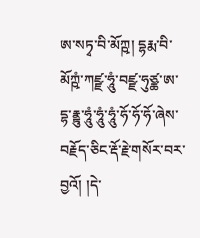ཨ་སཏྭ་བི་མོཀྵ། དྷརྨ་བི་མོཀྵཾ་ཀཛྫ་ཧཱུཾ་བཛྫ་ཧུཙྪ་ཨ་དྷ་རྣྟུ་ཧཱུཾ་ཧཱུཾ་ཧཱུཾ་ཧོ་ཧོ་ཧོ་ཞེས་བརྗོད་ཅིང་རྡོ་རྗེ་གསོར་བར་བྱའོ། །དེ་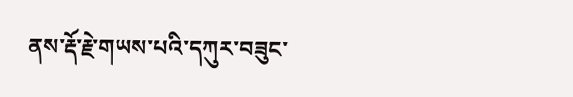ནས་རྡོ་རྗེ་གཡས་པའི་དཀུར་བཟུང་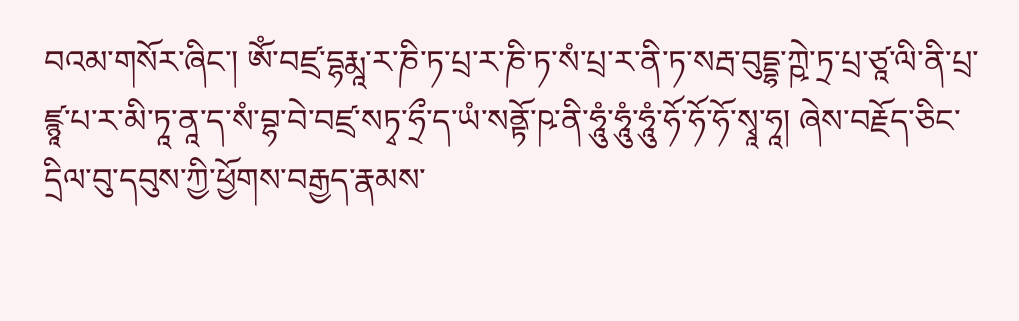བའམ་གསོར་ཞིང་། ཨོཾ་བཛྲ་དྷརྨཱ་ར་ཎི་ཏ་པྲ་ར་ཎི་ཏ་སཾ་པྲ་ར་ནི་ཏ་སརྦ་བུདྡྷ་ཀྵེ་ཏྲ་པྲ་ཙཱ་ལི་ནི་པྲ་ཛྙཱ་པ་ར་མི་ཏཱ་ནཱ་ད་སཾ་བྷ་བེ་བཛྲ་སཏྭ་ཧྲྀ་ད་ཡཾ་སནྟོ་ཥ་ནི་ཧཱུཾ་ཧཱུཾ་ཧཱུཾ་ཧོ་ཧོ་ཧོ་སྭཱ་ཧཱ། ཞེས་བརྗོད་ཅིང་དྲིལ་བུ་དབུས་ཀྱི་ཕྱོགས་བརྒྱད་རྣམས་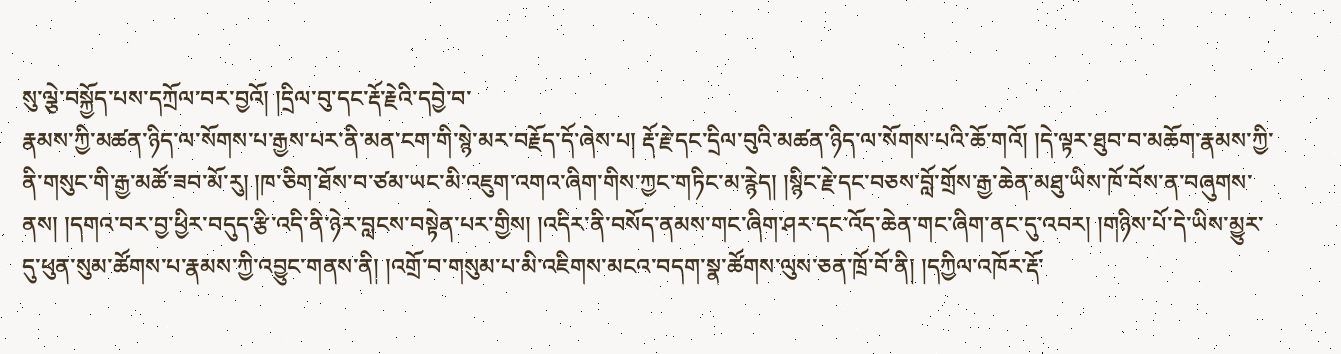སུ་ལྕེ་བསྐྱོད་པས་དཀྲོལ་བར་བྱའོ། །དྲིལ་བུ་དང་རྡོ་རྗེའི་དབྱེ་བ་
རྣམས་ཀྱི་མཚན་ཉིད་ལ་སོགས་པ་རྒྱས་པར་ནི་མན་ངག་གི་སྙེ་མར་བརྗོད་དོ་ཞེས་པ། རྡོ་རྗེ་དང་དྲིལ་བུའི་མཚན་ཉིད་ལ་སོགས་པའི་ཆོ་གའོ། །དེ་ལྟར་ཐུབ་བ་མཆོག་རྣམས་ཀྱི་ནི་གསུང་གི་རྒྱ་མཚོ་ཟབ་མོ་རུ། །ཁ་ཅིག་ཐོས་བ་ཙམ་ཡང་མི་འཇུག་འགའ་ཞིག་གིས་ཀྱང་གཏིང་མ་རྙེད། །སྙིང་རྗེ་དང་བཅས་བློ་གྲོས་རྒྱ་ཆེན་མཐུ་ཡིས་ཁོ་བོས་ན་བཞུགས་ནས། །དགའ་བར་བྱ་ཕྱིར་བདུད་རྩི་འདི་ནི་ཉེར་བླངས་བསྟེན་པར་གྱིས། །འདིར་ནི་བསོད་ནམས་གང་ཞིག་ཤར་དང་འོད་ཆེན་གང་ཞིག་ནང་དུ་འབར། །གཉིས་པོ་དེ་ཡིས་མྱུར་དུ་ཕུན་སུམ་ཚོགས་པ་རྣམས་ཀྱི་འབྱུང་གནས་ནི། །འགྲོ་བ་གསུམ་པ་མི་འཇིགས་མངའ་བདག་སྣ་ཚོགས་ལུས་ཅན་ཁྲོ་བོ་ནི། །དཀྱིལ་འཁོར་རྡོ་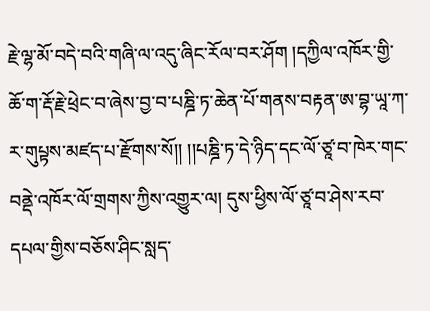རྗེ་ལྷ་མོ་བདེ་བའི་གཞི་ལ་འདུ་ཞིང་རོལ་བར་ཤོག །དཀྱིལ་འཁོར་གྱི་ཆོ་ག་རྡོ་རྗེ་ཕྲེང་བ་ཞེས་བྱ་བ་པཎྜི་ཏ་ཆེན་པོ་གནས་བརྟན་ཨ་བྷ་ཡཱ་ཀ་ར་གུཔྟས་མཛད་པ་རྫོགས་སོ།། །།པཎྜི་ཏ་དེ་ཉིད་དང་ལོ་ཙཱ་བ་ཁེར་གང་བནྡེ་འཁོར་ལོ་གྲགས་ཀྱིས་འགྱུར་ལ། དུས་ཕྱིས་ལོ་ཙཱ་བ་ཤེས་རབ་དཔལ་གྱིས་བཅོས་ཤིང་སླད་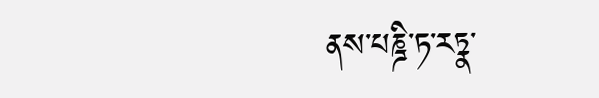ནས་པཎྜི་ཏ་རཏྣ་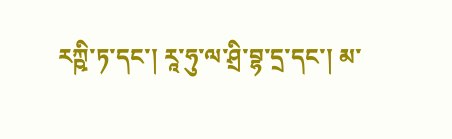རཀྵི་ཏ་དང་། རཱ་ཧུ་ལ་ཤྲི་བྷ་དྲ་དང་། མ་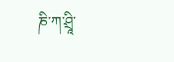ཎི་ཀ་ཤྲཱི་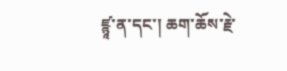ཛྙཱ་ན་དང་། ཆག་ཆོས་རྗེ་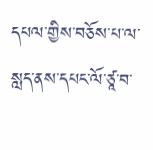དཔལ་གྱིས་བཅོས་པ་ལ་སླད་ནས་དཔང་ལོ་ཙཱ་བ་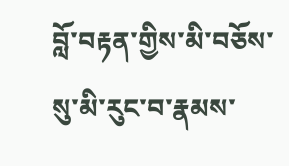བློ་བརྟན་གྱིས་མི་བཅོས་སུ་མི་རུང་བ་རྣམས་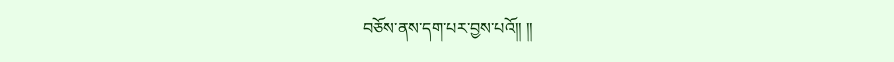བཅོས་ནས་དག་པར་བྱས་པའོ།། །།